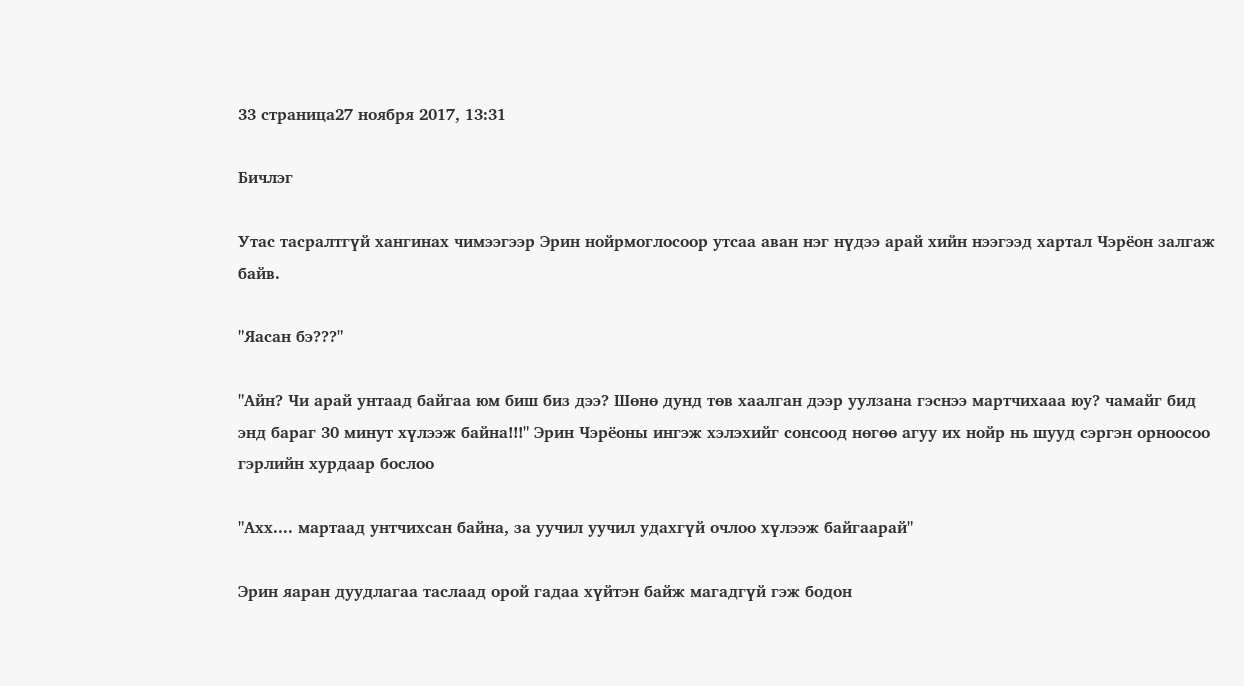33 страница27 ноября 2017, 13:31

Бичлэг

Утас тасралтгүй хангинах чимээгээр Эрин нойрмоглосоор утсаа аван нэг нүдээ арай хийн нээгээд хартал Чэрёон залгаж байв.

"Яасан бэ???"

"Айн? Чи арай унтаад байгаа юм биш биз дээ? Шөнө дунд төв хаалган дээр уулзана гэснээ мартчихааа юу? чамайг бид энд бараг 30 минут хүлээж байна!!!" Эрин Чэрёоны ингэж хэлэхийг сонсоод нөгөө агуу их нойр нь шууд сэргэн орноосоо гэрлийн хурдаар бослоо

"Ахх.... мартаад унтчихсан байна, за уучил уучил удахгүй очлоо хүлээж байгаарай"

Эрин яаран дуудлагаа таслаад орой гадаа хүйтэн байж магадгүй гэж бодон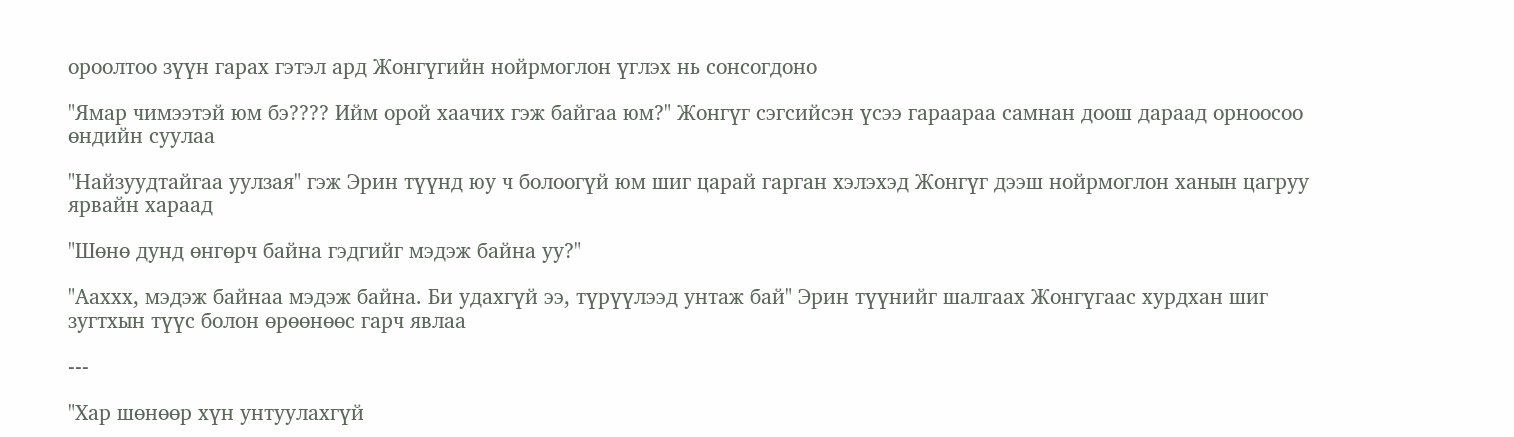ороолтоо зүүн гарах гэтэл ард Жонгүгийн нойрмоглон үглэх нь сонсогдоно

"Ямар чимээтэй юм бэ???? Ийм орой хаачих гэж байгаа юм?" Жонгүг сэгсийсэн үсээ гараараа самнан доош дараад орноосоо өндийн суулаа

"Найзуудтайгаа уулзая" гэж Эрин түүнд юу ч болоогүй юм шиг царай гарган хэлэхэд Жонгүг дээш нойрмоглон ханын цагруу ярвайн хараад

"Шөнө дунд өнгөрч байна гэдгийг мэдэж байна уу?"

"Ааххх, мэдэж байнаа мэдэж байна. Би удахгүй ээ, түрүүлээд унтаж бай" Эрин түүнийг шалгаах Жонгүгаас хурдхан шиг зугтхын түүс болон өрөөнөөс гарч явлаа

---

"Хар шөнөөр хүн унтуулахгүй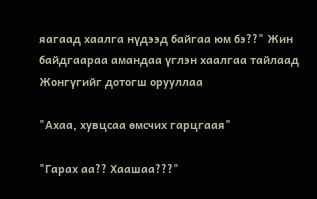яагаад хаалга нүдээд байгаа юм бэ??" Жин байдгаараа амандаа үглэн хаалгаа тайлаад Жонгүгийг дотогш орууллаа

"Ахаа, хувцсаа өмсчих гарцгаая"

"Гарах аа?? Хаашаа???"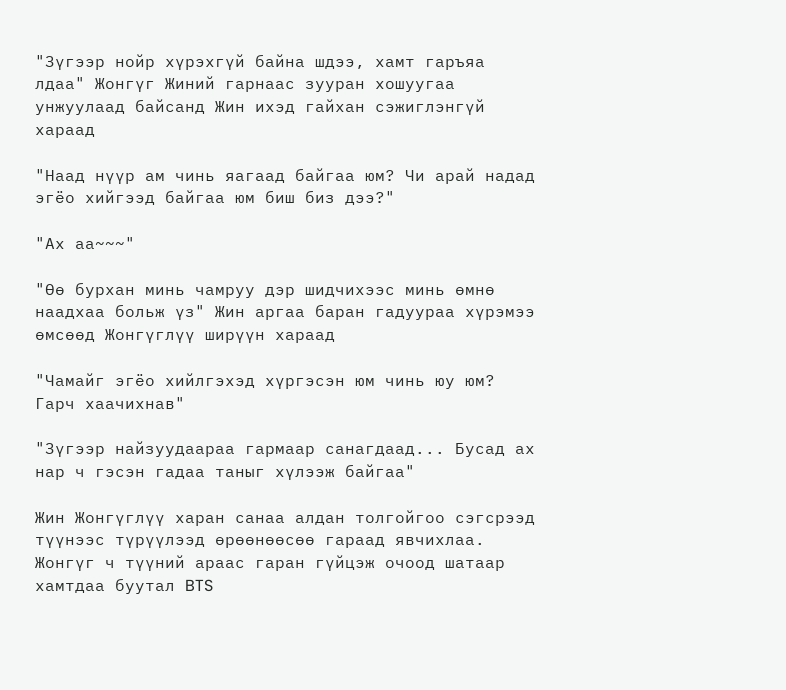"Зүгээр нойр хүрэхгүй байна шдээ, хамт гаръяа лдаа" Жонгүг Жиний гарнаас зууран хошуугаа унжуулаад байсанд Жин ихэд гайхан сэжиглэнгүй хараад

"Наад нүүр ам чинь яагаад байгаа юм? Чи арай надад эгёо хийгээд байгаа юм биш биз дээ?"

"Ах аа~~~"

"Өө бурхан минь чамруу дэр шидчихээс минь өмнө наадхаа больж үз" Жин аргаа баран гадуураа хүрэмээ өмсөөд Жонгүглүү ширүүн хараад

"Чамайг эгёо хийлгэхэд хүргэсэн юм чинь юу юм? Гарч хаачихнав"

"Зүгээр найзуудаараа гармаар санагдаад... Бусад ах нар ч гэсэн гадаа таныг хүлээж байгаа"

Жин Жонгүглүү харан санаа алдан толгойгоо сэгсрээд түүнээс түрүүлээд өрөөнөөсөө гараад явчихлаа. Жонгүг ч түүний араас гаран гүйцэж очоод шатаар хамтдаа буутал BTS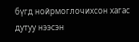бүгд нойрмоглочихсон хагас дутуу нээсэн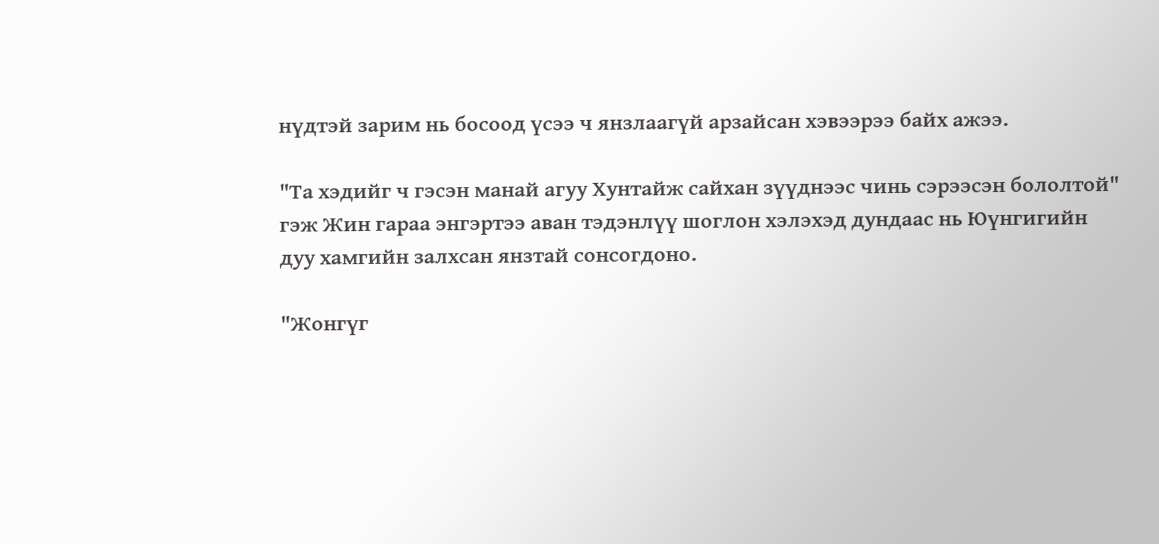нүдтэй зарим нь босоод үсээ ч янзлаагүй арзайсан хэвээрээ байх ажээ.

"Та хэдийг ч гэсэн манай агуу Хунтайж сайхан зүүднээс чинь сэрээсэн бололтой" гэж Жин гараа энгэртээ аван тэдэнлүү шоглон хэлэхэд дундаас нь Юүнгигийн дуу хамгийн залхсан янзтай сонсогдоно.

"Жонгүг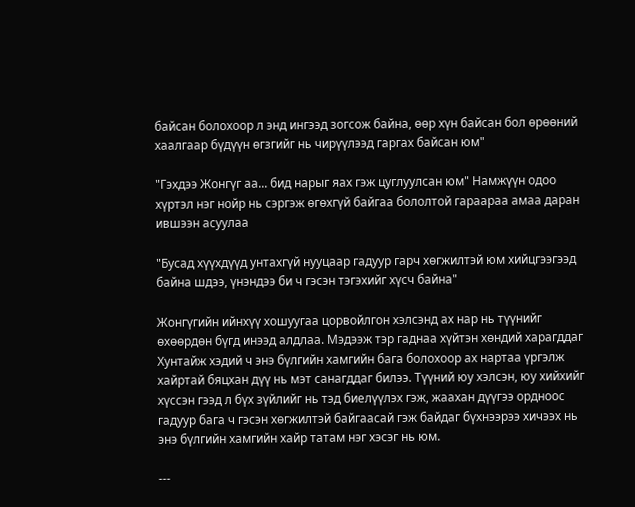байсан болохоор л энд ингээд зогсож байна, өөр хүн байсан бол өрөөний хаалгаар бүдүүн өгзгийг нь чирүүлээд гаргах байсан юм"

"Гэхдээ Жонгүг аа... бид нарыг яах гэж цуглуулсан юм" Намжүүн одоо хүртэл нэг нойр нь сэргэж өгөхгүй байгаа бололтой гараараа амаа даран ившээн асуулаа

"Бусад хүүхдүүд унтахгүй нууцаар гадуур гарч хөгжилтэй юм хийцгээгээд байна шдээ, үнэндээ би ч гэсэн тэгэхийг хүсч байна"

Жонгүгийн ийнхүү хошуугаа цорвойлгон хэлсэнд ах нар нь түүнийг өхөөрдөн бүгд инээд алдлаа. Мэдээж тэр гаднаа хүйтэн хөндий харагддаг Хунтайж хэдий ч энэ бүлгийн хамгийн бага болохоор ах нартаа үргэлж хайртай бяцхан дүү нь мэт санагддаг билээ. Түүний юу хэлсэн, юу хийхийг хүссэн гээд л бүх зүйлийг нь тэд биелүүлэх гэж, жаахан дүүгээ ордноос гадуур бага ч гэсэн хөгжилтэй байгаасай гэж байдаг бүхнээрээ хичээх нь энэ бүлгийн хамгийн хайр татам нэг хэсэг нь юм.

---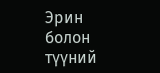Эрин болон түүний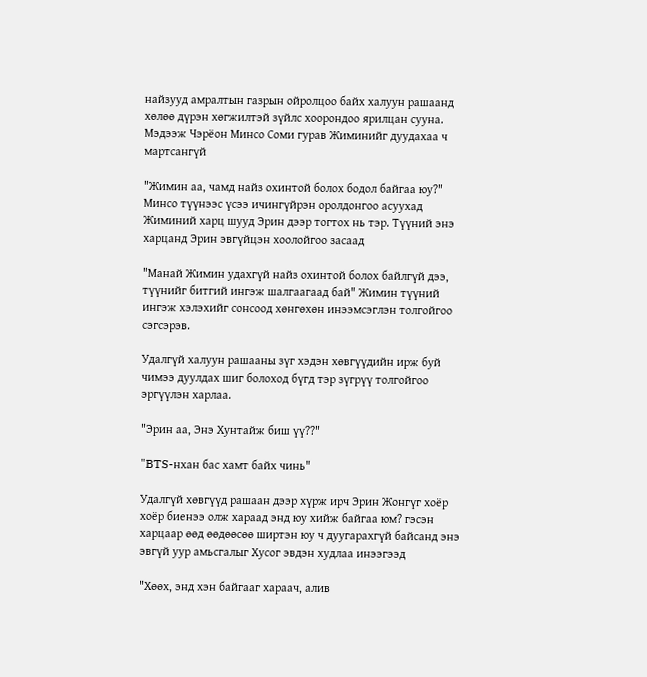найзууд амралтын газрын ойролцоо байх халуун рашаанд хөлөө дүрэн хөгжилтэй зүйлс хоорондоо ярилцан сууна. Мэдээж Чэрёон Минсо Соми гурав Жиминийг дуудахаа ч мартсангүй

"Жимин аа, чамд найз охинтой болох бодол байгаа юу?" Минсо түүнээс үсээ ичингүйрэн оролдонгоо асуухад Жиминий харц шууд Эрин дээр тогтох нь тэр. Түүний энэ харцанд Эрин эвгүйцэн хоолойгоо засаад

"Манай Жимин удахгүй найз охинтой болох байлгүй дээ, түүнийг битгий ингэж шалгаагаад бай" Жимин түүний ингэж хэлэхийг сонсоод хөнгөхөн инээмсэглэн толгойгоо сэгсэрэв.

Удалгүй халуун рашааны зүг хэдэн хөвгүүдийн ирж буй чимээ дуулдах шиг болоход бүгд тэр зүгрүү толгойгоо эргүүлэн харлаа.

"Эрин аа, Энэ Хунтайж биш үү??"

"BTS-нхан бас хамт байх чинь"

Удалгүй хөвгүүд рашаан дээр хүрж ирч Эрин Жонгүг хоёр хоёр биенээ олж хараад энд юу хийж байгаа юм? гэсэн харцаар өөд өөдөөсөө ширтэн юу ч дуугарахгүй байсанд энэ эвгүй уур амьсгалыг Хусог эвдэн худлаа инээгээд

"Хөөх, энд хэн байгааг хараач, алив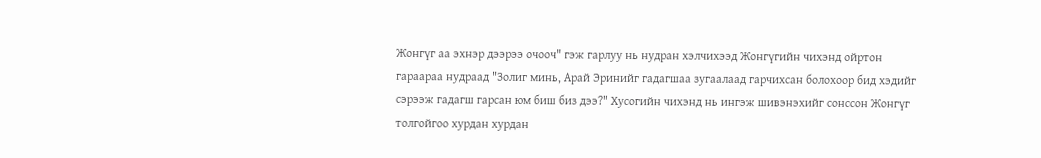Жонгүг аа эхнэр дээрээ очооч" гэж гарлуу нь нудран хэлчихээд Жонгүгийн чихэнд ойртон гараараа нудраад "Золиг минь, Арай Эринийг гадагшаа зугаалаад гарчихсан болохоор бид хэдийг сэрээж гадагш гарсан юм биш биз дээ?" Хусогийн чихэнд нь ингэж шивэнэхийг сонссон Жонгүг толгойгоо хурдан хурдан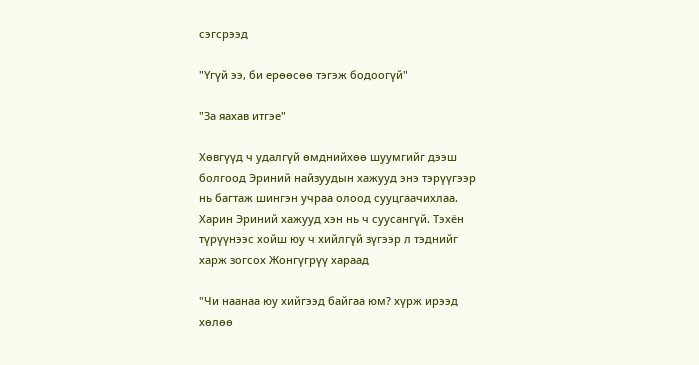сэгсрээд

"Үгүй ээ, би ерөөсөө тэгэж бодоогүй"

"За яахав итгэе"

Хөвгүүд ч удалгүй өмднийхөө шуумгийг дээш болгоод Эриний найзуудын хажууд энэ тэрүүгээр нь багтаж шингэн учраа олоод сууцгаачихлаа. Харин Эриний хажууд хэн нь ч суусангүй. Тэхён түрүүнээс хойш юу ч хийлгүй зүгээр л тэднийг харж зогсох Жонгүгрүү хараад

"Чи наанаа юу хийгээд байгаа юм? хүрж ирээд хөлөө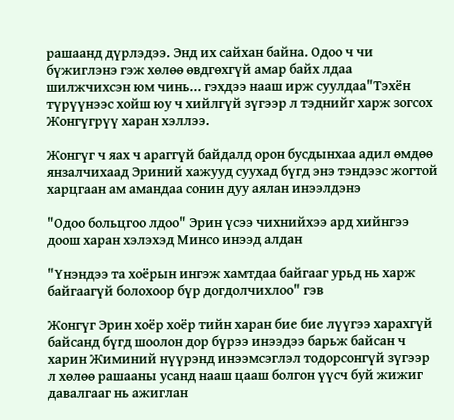рашаанд дүрлэдээ. Энд их сайхан байна. Одоо ч чи бүжиглэнэ гэж хөлөө өвдгөхгүй амар байх лдаа шилжчихсэн юм чинь... гэхдээ нааш ирж суулдаа"Тэхён түрүүнээс хойш юу ч хийлгүй зүгээр л тэднийг харж зогсох Жонгүгрүү харан хэллээ.

Жонгүг ч яах ч араггүй байдалд орон бусдынхаа адил өмдөө янзалчихаад Эриний хажууд суухад бүгд энэ тэндээс жогтой харцгаан ам амандаа сонин дуу аялан инээлдэнэ

"Одоо больцгоо лдоо" Эрин үсээ чихнийхээ ард хийнгээ доош харан хэлэхэд Минсо инээд алдан

"Үнэндээ та хоёрын ингэж хамтдаа байгааг урьд нь харж байгаагүй болохоор бүр догдолчихлоо" гэв

Жонгүг Эрин хоёр хоёр тийн харан бие бие лүүгээ харахгүй байсанд бүгд шоолон дор бүрээ инээдээ барьж байсан ч харин Жиминий нүүрэнд инээмсэглэл тодорсонгүй зүгээр л хөлөө рашааны усанд нааш цааш болгон үүсч буй жижиг давалгааг нь ажиглан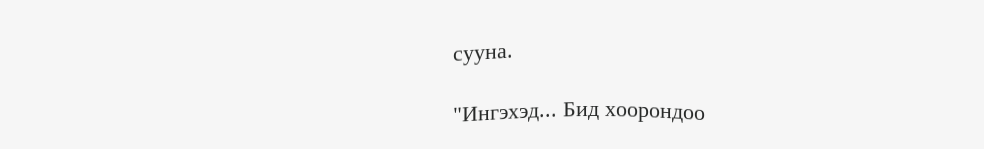сууна.

"Ингэхэд... Бид хоорондоо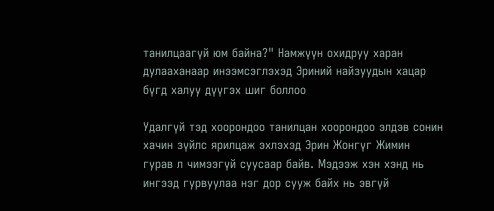танилцаагүй юм байна?" Намжүүн охидруу харан дулааханаар инээмсэглэхэд Эриний найзуудын хацар бүгд халуу дүүгэх шиг боллоо

Удалгүй тэд хоорондоо танилцан хоорондоо элдэв сонин хачин зүйлс ярилцаж эхлэхэд Эрин Жонгүг Жимин гурав л чимээгүй суусаар байв. Мэдээж хэн хэнд нь ингээд гурвуулаа нэг дор сууж байх нь эвгүй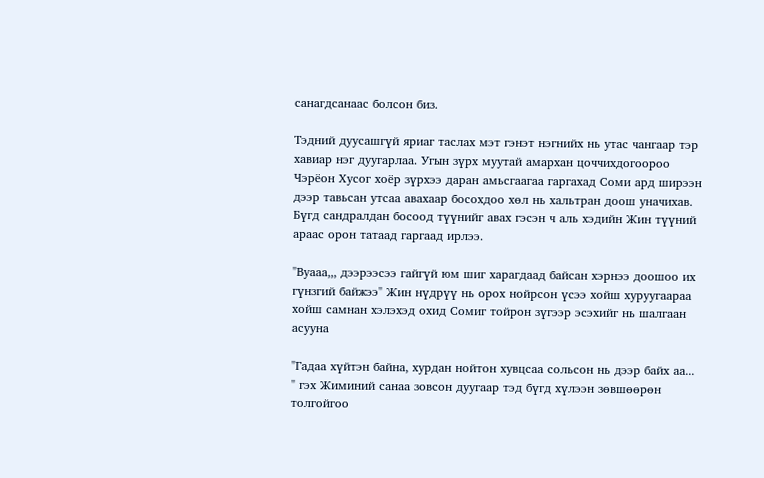санагдсанаас болсон биз.

Тэдний дуусашгүй яриаг таслах мэт гэнэт нэгнийх нь утас чангаар тэр хавиар нэг дуугарлаа. Угын зүрх муутай амархан цоччихдогоороо Чэрёон Хусог хоёр зүрхээ даран амьсгаагаа гаргахад Соми ард ширээн дээр тавьсан утсаа авахаар босохдоо хөл нь хальтран доош уначихав. Бүгд сандралдан босоод түүнийг авах гэсэн ч аль хэдийн Жин түүний араас орон татаад гаргаад ирлээ.

"Вуааа,,, дээрээсээ гайгүй юм шиг харагдаад байсан хэрнээ доошоо их гүнзгий байжээ" Жин нүдрүү нь орох нойрсон үсээ хойш хуруугаараа хойш самнан хэлэхэд охид Сомиг тойрон зүгээр эсэхийг нь шалгаан асууна

"Гадаа хүйтэн байна, хурдан нойтон хувцсаа сольсон нь дээр байх аа... " гэх Жиминий санаа зовсон дуугаар тэд бүгд хүлээн зөвшөөрөн толгойгоо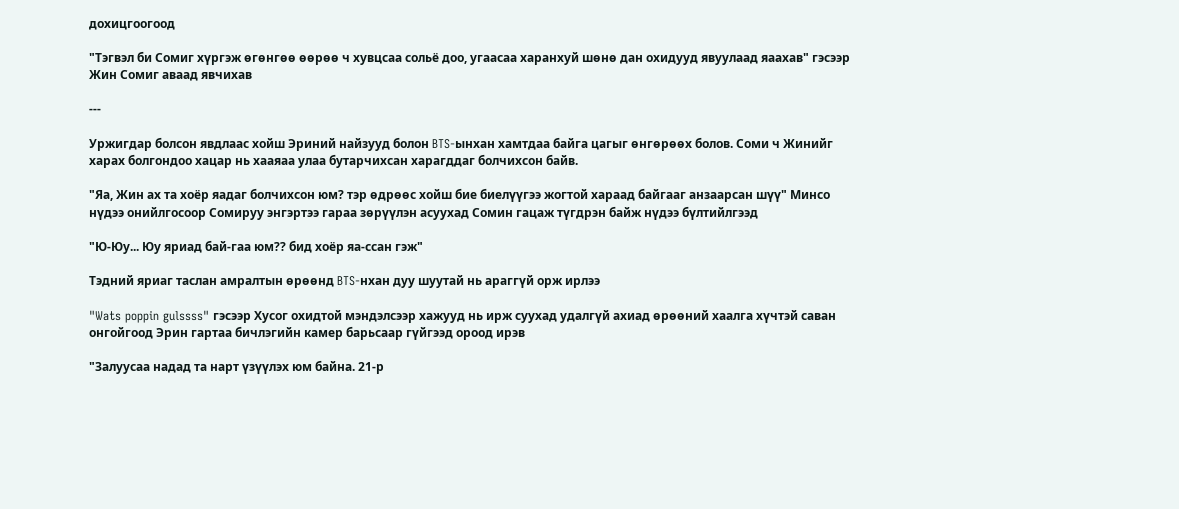дохицгоогоод

"Тэгвэл би Сомиг хүргэж өгөнгөө өөрөө ч хувцсаа сольё доо, угаасаа харанхуй шөнө дан охидууд явуулаад яаахав" гэсээр Жин Сомиг аваад явчихав

---

Уржигдар болсон явдлаас хойш Эриний найзууд болон BTS-ынхан хамтдаа байга цагыг өнгөрөөх болов. Соми ч Жинийг харах болгондоо хацар нь хааяаа улаа бутарчихсан харагддаг болчихсон байв.

"Яа, Жин ах та хоёр яадаг болчихсон юм? тэр өдрөөс хойш бие биелүүгээ жогтой хараад байгааг анзаарсан шүү" Минсо нүдээ онийлгосоор Сомируу энгэртээ гараа зөрүүлэн асуухад Сомин гацаж түгдрэн байж нүдээ бүлтийлгээд

"Ю-Юу... Юу яриад бай-гаа юм?? бид хоёр яа-ссан гэж"

Тэдний яриаг таслан амралтын өрөөнд BTS-нхан дуу шуутай нь араггүй орж ирлээ

"Wats poppin gulssss" гэсээр Хусог охидтой мэндэлсээр хажууд нь ирж суухад удалгүй ахиад өрөөний хаалга хүчтэй саван онгойгоод Эрин гартаа бичлэгийн камер барьсаар гүйгээд ороод ирэв

"Залуусаа надад та нарт үзүүлэх юм байна. 21-р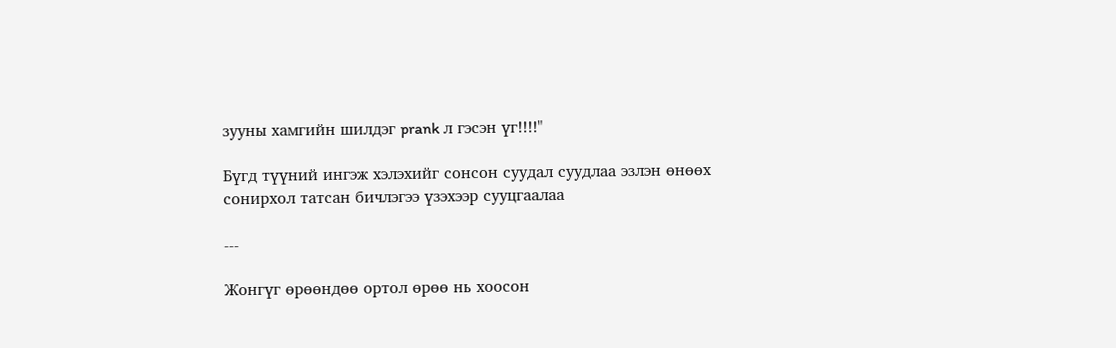зууны хамгийн шилдэг prank л гэсэн үг!!!!"

Бүгд түүний ингэж хэлэхийг сонсон суудал суудлаа эзлэн өнөөх сонирхол татсан бичлэгээ үзэхээр сууцгаалаа

---

Жонгүг өрөөндөө ортол өрөө нь хоосон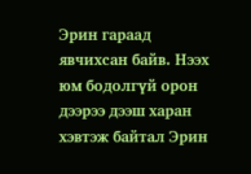Эрин гараад явчихсан байв. Нээх юм бодолгүй орон дээрээ дээш харан хэвтэж байтал Эрин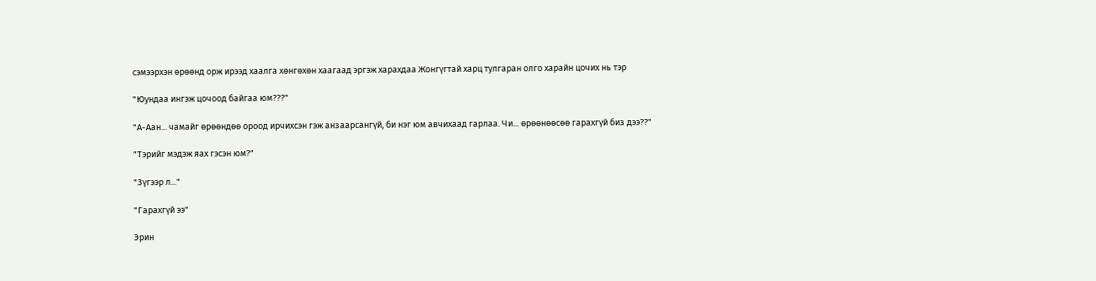сэмээрхэн өрөөнд орж ирээд хаалга хөнгөхөн хаагаад эргэж харахдаа Жонгүгтай харц тулгаран олго харайн цочих нь тэр

"Юундаа ингэж цочоод байгаа юм???"

"А-Аан... чамайг өрөөндөө ороод ирчихсэн гэж анзаарсангүй, би нэг юм авчихаад гарлаа. Чи... өрөөнөөсөө гарахгүй биз дээ??"

"Тэрийг мэдэж яах гэсэн юм?"

"Зүгээр л..."

"Гарахгүй ээ"

Эрин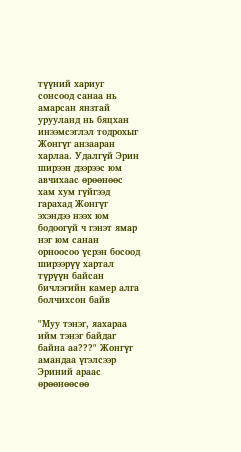түүний хариуг сонсоод санаа нь амарсан янзтай урууланд нь бяцхан инээмсэглэл тодрохыг Жонгүг анзааран харлаа. Удалгүй Эрин ширээн дээрээс юм авчихаас өрөөнөөс хам хум гүйгээд гарахад Жонгүг эхэндээ нээх юм бодоогүй ч гэнэт ямар нэг юм санан орноосоо үсрэн босоод ширээрүү хартал түрүүн байсан бичлэгийн камер алга болчихсон байв

"Муу тэнэг, яахараа ийм тэнэг байдаг байна аа???" Жонгүг амандаа үгэлсээр Эриний араас өрөөнөөсөө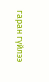гаран гүйлээ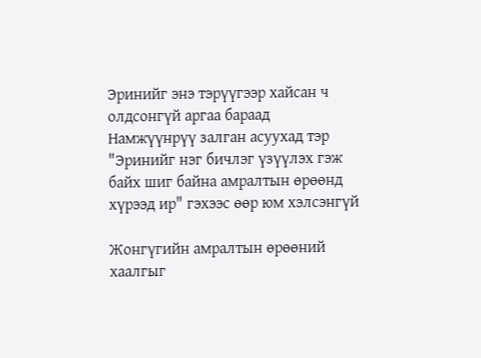Эринийг энэ тэрүүгээр хайсан ч олдсонгүй аргаа бараад Намжүүнрүү залган асуухад тэр "Эринийг нэг бичлэг үзүүлэх гэж байх шиг байна амралтын өрөөнд хүрээд ир" гэхээс өөр юм хэлсэнгүй

Жонгүгийн амралтын өрөөний хаалгыг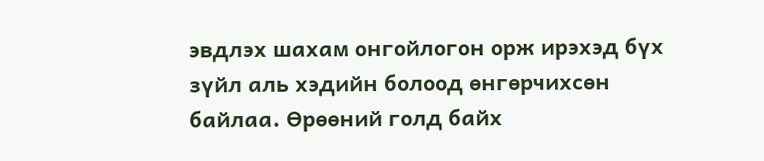эвдлэх шахам онгойлогон орж ирэхэд бүх зүйл аль хэдийн болоод өнгөрчихсөн байлаа. Өрөөний голд байх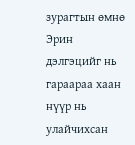зурагтын өмнө Эрин дэлгэцийг нь гараараа хаан нүүр нь улайчихсан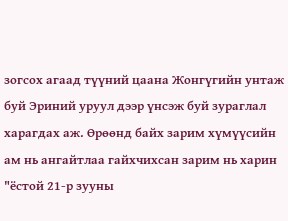зогсох агаад түүний цаана Жонгүгийн унтаж буй Эриний уруул дээр үнсэж буй зураглал харагдах аж. Өрөөнд байх зарим хүмүүсийн ам нь ангайтлаа гайхчихсан зарим нь харин "ёстой 21-р зууны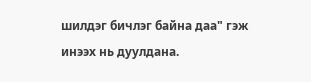шилдэг бичлэг байна даа" гэж инээх нь дуулдана.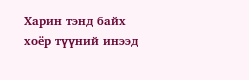Харин тэнд байх хоёр түүний инээд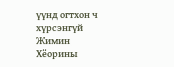үүнд огтхон ч хүрсэнгүй Жимин Хёорины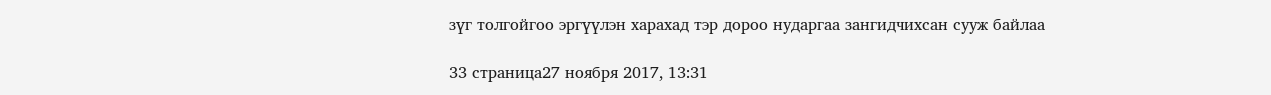зүг толгойгоо эргүүлэн харахад тэр дороо нударгаа зангидчихсан сууж байлаа

33 страница27 ноября 2017, 13:31